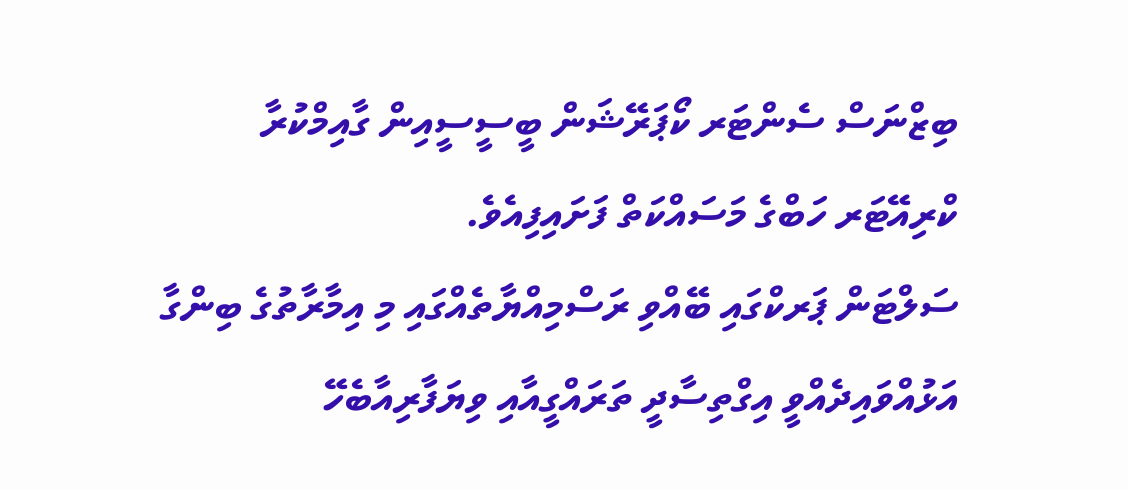ބިޒްނަސް ސެންޓަރ ކޯޕަރޭޝަން ބީސީސީއިން ގާއިމްކުރާ ކްރިއޭޓަރ ހަބްގެ މަސައްކަތް ފަށައިފިއެވެ.
ސަލްޓަން ޕަރކްގައި ބޭއްވި ރަސްމިއްޔާތެއްގައި މި އިމާރާތުގެ ބިންގާ އަޅުއްވައިދެއްވީ އިގްތިސާދީ ތަރައްގީއާއި ވިޔަފާރިއާބެހޭ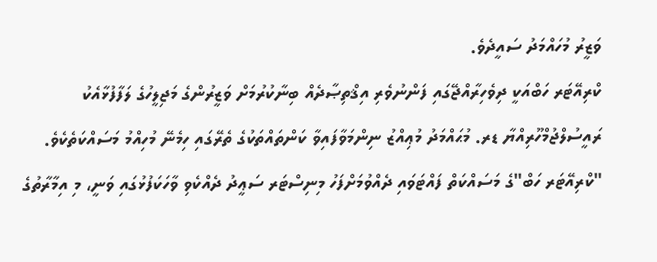ވަޒީރު މުހައްމަދު ސައީދެވެ.
ކްރިއޭޓަރ ހަބްއަކީ ދިވެހިރާއްޖޭގައި ފަންނުވެރި އިޤްތިޞާދެއް ބިނާކުރުމަށް ވަޒީރުންގެ މަޖިލީހުގެ ލަފާފުޅާއެކު ރައީސުލްޖުމްހޫރިއްޔާ ޑރ. މުޙައްމަދު މުޢިއްޒު ނިންމަވާފައިވާ ކަންތައްތަކުގެ ތެރޭގައި ހިމެނޭ މުހިއްމު މަސައްކަތެކެވެ.
"ކްރިއޭޓަރ ހަބް"ގެ މަސައްކަތް ފައްޓަވައި ދެއްވުމަށްފަހު މިނިސްޓަރ ސަޢީދު ދެއްކެވި ވާހަކަފުޅުގައި ވަނީ، މި އިމާރާތުގެ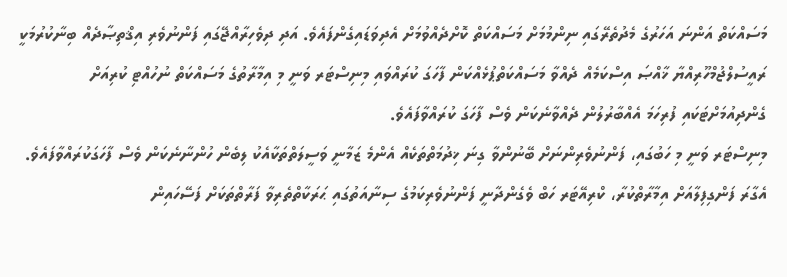މަސައްކަތް އަންނަ އަހަރުގެ މެދުތެރޭގައި ނިންމުމަށް މަސައްކަތް ކޮށްދެއްވުމަށް އެދިވަޑައިގެންފައެވެ. އަދި ދިވެހިރާއްޖޭގައި ފަންނުވެރި އިޤްތިޞާދެއް ބިނާކުރުމަކީ ރައީސުލްޖުމްހޫރިއްޔާ ޚާއްޞަ އިސްކަމެއް ދެއްވާ މަސައްކަތްޕުޅެއްކަން ފާހަގަ ކުރައްވައި މިނިސްޓަރ ވަނީ މި އިމާރާތުގެ މަސައްކަތް ނުހުއްޓި ކުރިއަށް ގެންދިއުމަށްޓަކައި ފުރިހަމަ އެއްބާރުލުން ދެއްވާނެކަން ވެސް ފާހަގަ ކުރައްވާފައެވެ.
މިނިސްޓަރ ވަނީ މި ހަބުގައި، ފަންނުވެރިންނަށް ބޭނުންވާ ގިނަ ޚިދުމަތްތަކެއް އެންމެ ޒަމާނީ ވަސީލަތްތަކާއެކު ލިބެން ހުންނާނެކަން ވެސް ފާހަގަކުރައްވާފައެވެ.
އެގާރަ ފަންގިފިލާއަށް އިމާރާތްކުރާ، ކްރިއޭޓަރ ހަބް ވެގެންދާނީ ފަންނުވެރިކަމުގެ ސިނާއަތުގައި ޙަރަކާތްތެރިވާ ފަރާތްތަކަށް ފަސޭހައިން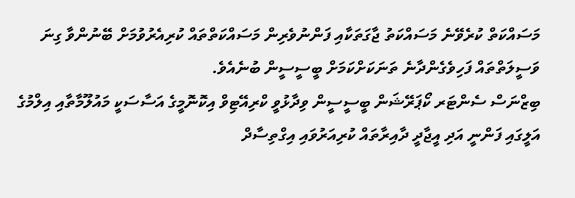މަސައްކަތް ކުރެވޭނެ މަސައްކަތު ޖާގަތަކާއި ފަންނުވެރިން މަސައްކަތްތައް ކުރިއެރުވުމަށް ބޭނުންވާ ގިނަ ވަސީލަތްތައް ފަހިވެގެންދާނެ ތަނަކަށްކަމަށް ބީސީސީން ބުނެއެވެ.
ބިޒްނަސް ސެންޓަރ ކޯޕަރޭޝަން ބީސީސީން ވިދާޅުވީ ކްރިއޭޓިވް އިކޮނޮމީގެ އަސާސަކީ މައުލޫމާތާއި އިލްމުގެ އަލީގައި ފަންނީ އަދި އީޖާދީ ދާއިރާތައް ކުރިއަރުވައި އިގްތިސާދް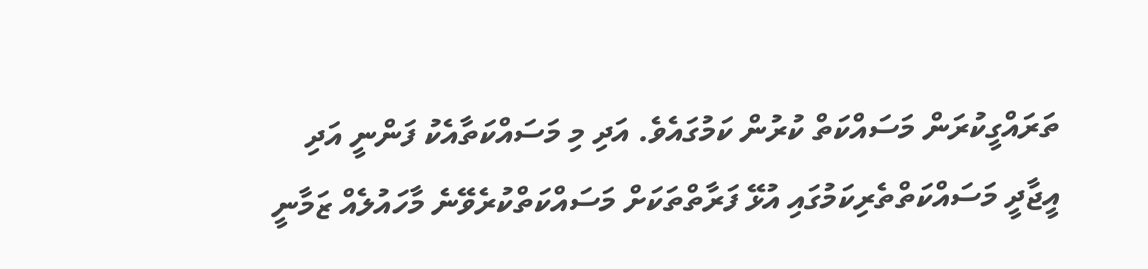ތަރައްގީކުރަން މަސައްކަތް ކުރުން ކަމުގައެވެ. އަދި މި މަސައްކަތާއެކު ފަންނީ އަދި އީޖާދީ މަސައްކަތްތެރިކަމުގައި އުޅޭ ފަރާތްތަކަށް މަސައްކަތްކުރެވޭނެ މާހައުލެއް ޒަމާނީ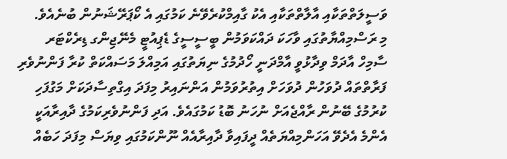ވަސީލަތްތަކާއި އާލާތްތަކާއި އެކު ގާއިމްކުރެވޭނެ ކަމުގައި އެ ކޯޕަރޭޝަނުން ބުނެއެވެ.
މި ރަސްމިއްޔާތުގައި ވާހަކަ ދައްކަވަމުން ބީސީސީގެ ޑެޕިއުޓީ މެނޭޖިންގ ޑިރެކްޓަރ ސާމިހް އާދަމް ވިދާޅުވީ އާމްދަނީ ހޯދުމުގެ ނިޔަތުގައި އަމިއްލަ މަސައްކަތް ކުރާ ފަންނުވެރި ފަރާތްތައް ދުވަހުން ދުވަހަށް އިތުރުވަމުން އަންނައިރު މިފަދަ އިގްތިސާދަކަށް މަގުފަހި ކުރުމުގެ ބޭނުން ރާއްޖެއަށް ނުހަނު ބޮޑު ކަމުގައެވެ. އަދި ފަންނުވެރިކަމުގެ ދާއިރާއަކީ އެންމެ އެދެވޭ އަހަންމިއްޔަތެއް ދީފައިވާ ދާއިރާއެއް ނޫންކަމުގައި ވިޔަސް މިފަދަ ހަބެއް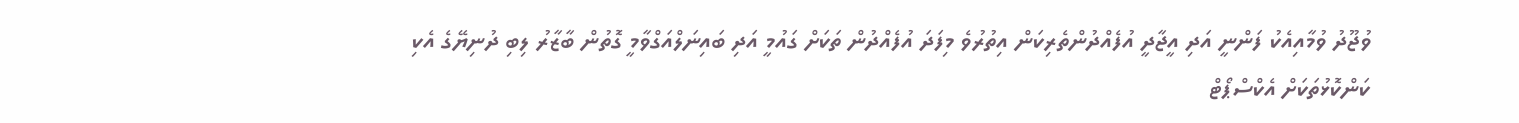ވުޖޫދު ވުމާއިއެކު ފަންނީ އަދި އީޖާދީ އުފެއްދުންތެރިކަން އިތުރުވެ މިފަދަ އުފެއްދުން ތަކަށް ގައުމީ އަދި ބައިނަލްއަގްވާމީ ގޮތުން ބާޒާރު ލިބި ދުނިޔޭގެ އެކި ކަންކޮޅުތަކަށް އެކްސްޕޯޓް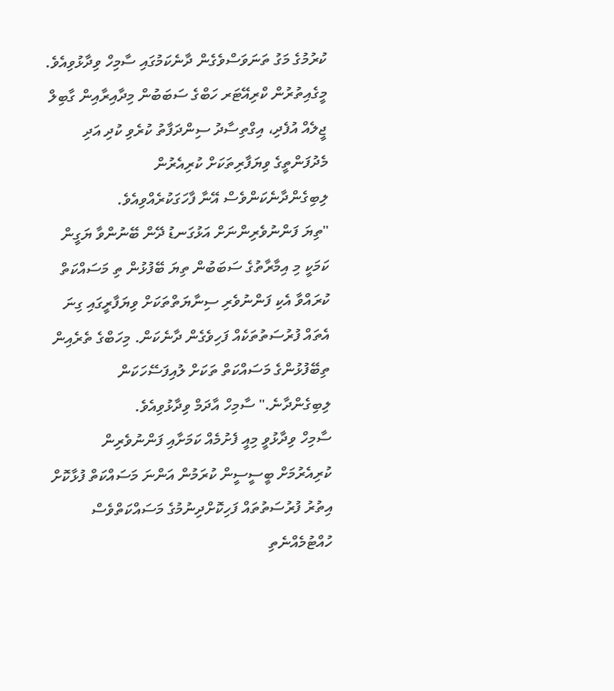ކުރުމުގެ މަގު ތަނަވަސްވެގެން ދާނެކަމުގައި ސާމިހް ވިދާޅުވިއެވެ. މީގެއިތުރުން ކްރިއޭޓަރ ހަބްގެ ސަބަބުން މިދާއިރާއިން ގާބިލް ޖީލެއް އުފެދި، އިގްތިސާދު ސިންދަފާތު ކުރެވި ކުދި އަދި މެދުފަންތީގެ ވިޔަފާރިތަކަށް ކުރިއެރުން ލިބިގެންދާނެކަންވެސް އޭނާ ފާހަގަކުރެއްވިއެވެ.
"ތިޔަ ފަންނުވެރިންނަށް އަޅުގަނޑު ދޭން ބޭނުންވާ ޔަގީން ކަމަކީ މި އިމާރާތުގެ ސަބަބުން ތިޔަ ބޭފުޅުން ތި މަސައްކަތް ކުރައްވާ އެކި ފަންނުވެރި ސިނާޔަތްތަކަށް ވިޔަފާރީގައި ގިނަ އެތައް ފުރުސަތުތަކެއް ފަހިވެގެން ދާނެކަން. މިހަބްގެ ތެރެއިން ތިބޭފުޅުންގެ މަސައްކަތް ތަކަށް ލުއިފަސޭހަކަން ލިބިގެންދާނެ." ސާމިހް އާދަމް ވިދާޅުވިއެވެ.
ސާމިހް ވިދާޅުވީ މިއީ ފެށުމެއް ކަމަށާއި ފަންނުވެރިން ކުރިއެރުމަށް ބީސީސީން ކުރަމުން އަންނަ މަސައްކަތް ފުޅާކޮށް އިތުރު ފުރުސަތުތައް ފަހިކޮށްދިނުމުގެ މަސައްކަތްވެސް ހުއްޓުމެއްނެތި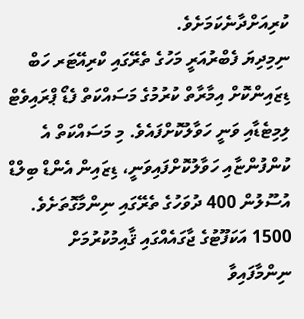ކުރިއަށްދާނެކަމަށެވެ.
ނިމިދިޔަ ފެބްރުއަރީ މަހުގެ ތެރޭގައި ކްރިއޭޓަރ ހަބް ޑިޒައިންކޮށް އިމާރާތް ކުރުމުގެ މަސައްކަތް ފެޑޯ ޕްރައިވެޓް ލިމިޓެޑާއި ވަނީ ހަވާލުކޮށްފައެވެ. މި މަސައްކަތް އެ ކުންފުންޏާއި ހަވާލުކޮށްފައިވަނީ، ޑިޒައިން އެންޑް ބިލްޑް އުސޫލުން 400 ދުވަހުގެ ތެރޭގައި ނިންމާގޮތަށެވެ. 1500 އަކަފޫޓުގެ ޖާގައެއްގައި ޤާއިމުކުރުމަށް ނިންމާފައިވާ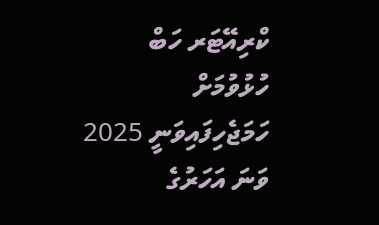ކްރިއޭޓަރ ހަބް ހުޅުވުމަށް ހަމަޖެހިފައިވަނީ 2025 ވަނަ އަހަރުގެ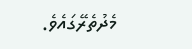މެދުތެރޭގައެވެ.